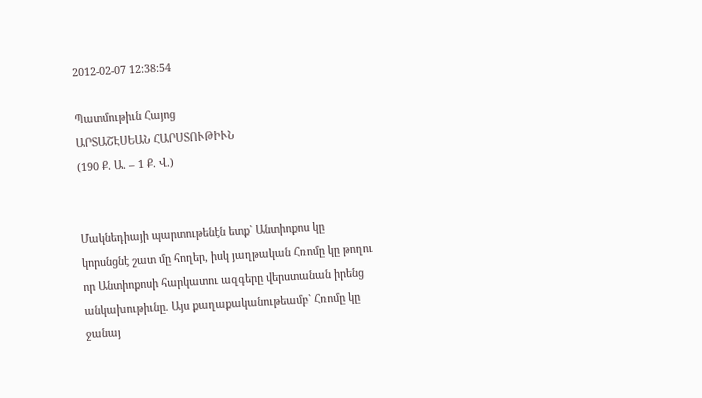2012-02-07 12:38:54

Պատմութիւն Հայոց
ԱՐՏԱՇԷՍԵԱՆ ՀԱՐՍՏՈՒԹԻՒՆ
(190 Ք. Ա. – 1 Ք. Վ.)


Մակնեդիայի պարտութենէն ետք` Անտիոքոս կը կորսնցնէ շատ մը հողեր, իսկ յաղթական Հռոմը կը թողու որ Անտիոքոսի հարկատու ազգերը վերստանան իրենց անկախութիւնը. Այս քաղաքականութեամբ` Հռոմը կը ջանայ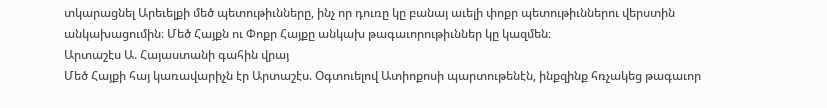տկարացնել Արեւելքի մեծ պետութիւնները, ինչ որ դուռը կը բանայ աւելի փոքր պետութիւններու վերստին անկախացումին։ Մեծ Հայքն ու Փոքր Հայքը անկախ թագաւորութիւններ կը կազմեն։
Արտաշէս Ա. Հայաստանի գահին վրայ
Մեծ Հայքի հայ կառավարիչն էր Արտաշէս. Օգտուելով Ատիոքոսի պարտութենէն, ինքզինք հռչակեց թագաւոր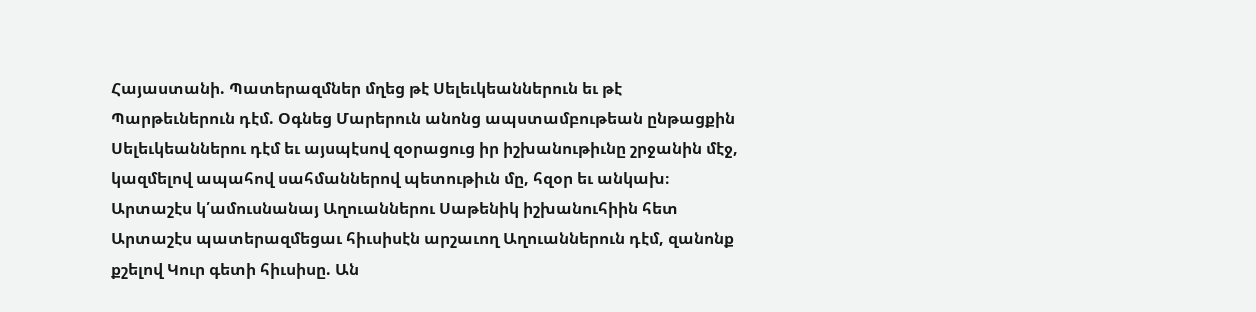Հայաստանի. Պատերազմներ մղեց թէ Սելեւկեաններուն եւ թէ Պարթեւներուն դէմ. Օգնեց Մարերուն անոնց ապստամբութեան ընթացքին Սելեւկեաններու դէմ եւ այսպէսով զօրացուց իր իշխանութիւնը շրջանին մէջ, կազմելով ապահով սահմաններով պետութիւն մը, հզօր եւ անկախ։
Արտաշէս կ՛ամուսնանայ Աղուաններու Սաթենիկ իշխանուհիին հետ
Արտաշէս պատերազմեցաւ հիւսիսէն արշաւող Աղուաններուն դէմ, զանոնք քշելով Կուր գետի հիւսիսը. Ան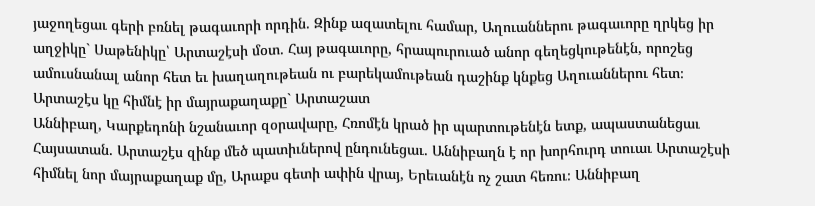յաջողեցաւ գերի բռնել թագաւորի որդին. Զինք ազատելու համար, Աղուաններու թագաւորը ղրկեց իր աղջիկը` Սաթենիկը՝ Արտաշէսի մօտ. Հայ թագաւորը, հրապուրուած անոր գեղեցկութենէն, որոշեց ամուսնանալ անոր հետ եւ խաղաղութեան ու բարեկամութեան դաշինք կնքեց Աղուաններու հետ։
Արտաշէս կը հիմնէ իր մայրաքաղաքը` Արտաշատ
Աննիբաղ, Կարքեդոնի նշանաւոր զօրավարը, Հռոմէն կրած իր պարտութենէն ետք, ապաստանեցաւ Հայսատան. Արտաշէս զինք մեծ պատիւներով ընդունեցաւ. Աննիբաղն է որ խորհուրդ տուաւ Արտաշէսի հիմնել նոր մայրաքաղաք մը, Արաքս գետի ափին վրայ, Երեւանէն ոչ շատ հեռու։ Աննիբաղ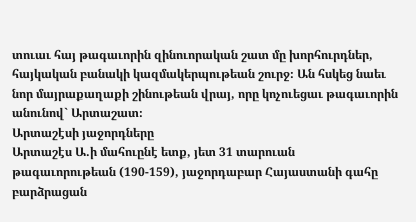տուաւ հայ թագաւորին զինուորական շատ մը խորհուրդներ, հայկական բանակի կազմակերպութեան շուրջ։ Ան հսկեց նաեւ նոր մայրաքաղաքի շինութեան վրայ, որը կոչուեցաւ թագաւորին անունով` Արտաշատ։
Արտաշէսի յաջորդները
Արտաշէս Ա.ի մահուընէ ետք, յետ 31 տարուան թագաւորութեան (190-159), յաջորդաբար Հայաստանի գահը բարձրացան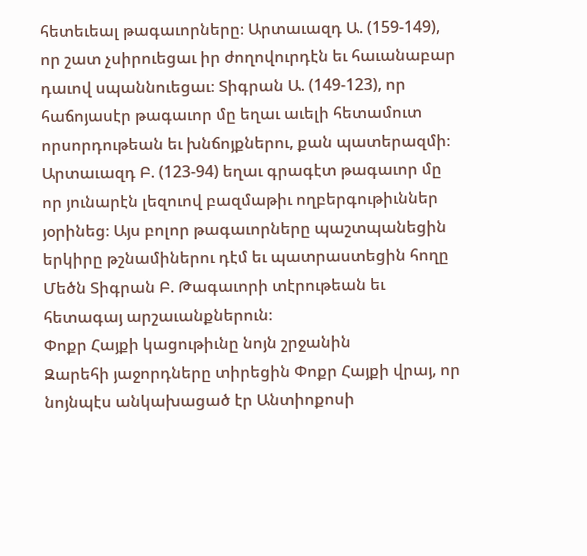հետեւեալ թագաւորները։ Արտաւազդ Ա. (159-149), որ շատ չսիրուեցաւ իր ժողովուրդէն եւ հաւանաբար դաւով սպաննուեցաւ։ Տիգրան Ա. (149-123), որ հաճոյասէր թագաւոր մը եղաւ աւելի հետամուտ որսորդութեան եւ խնճոյքներու, քան պատերազմի։ Արտաւազդ Բ. (123-94) եղաւ գրագէտ թագաւոր մը որ յունարէն լեզուով բազմաթիւ ողբերգութիւններ յօրինեց։ Այս բոլոր թագաւորները պաշտպանեցին երկիրը թշնամիներու դէմ եւ պատրաստեցին հողը Մեծն Տիգրան Բ. Թագաւորի տէրութեան եւ հետագայ արշաւանքներուն։
Փոքր Հայքի կացութիւնը նոյն շրջանին
Զարեհի յաջորդները տիրեցին Փոքր Հայքի վրայ, որ նոյնպէս անկախացած էր Անտիոքոսի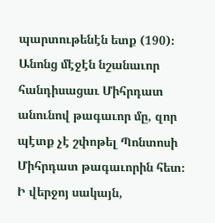պարտութենէն ետք (190)։ Անոնց մէջէն նշանաւոր հանդիսացաւ Միհրդատ անունով թագաւոր մը, զոր պէտք չէ շփոթել Պոնտոսի Միհրդատ թագաւորին հետ։ Ի վերջոյ սակայն,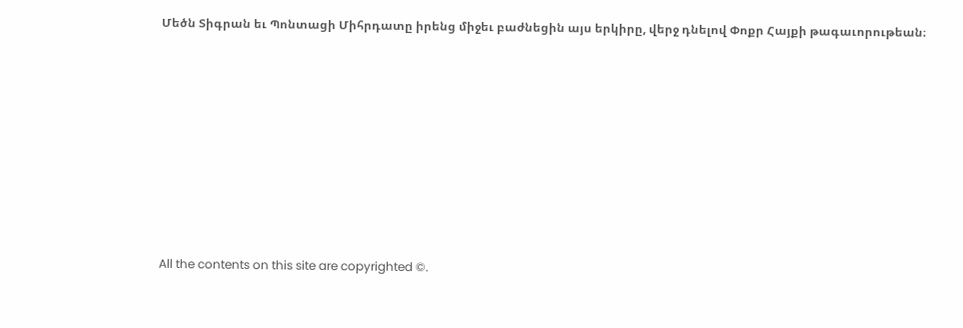Մեծն Տիգրան եւ Պոնտացի Միհրդատը իրենց միջեւ բաժնեցին այս երկիրը, վերջ դնելով Փոքր Հայքի թագաւորութեան։








All the contents on this site are copyrighted ©.